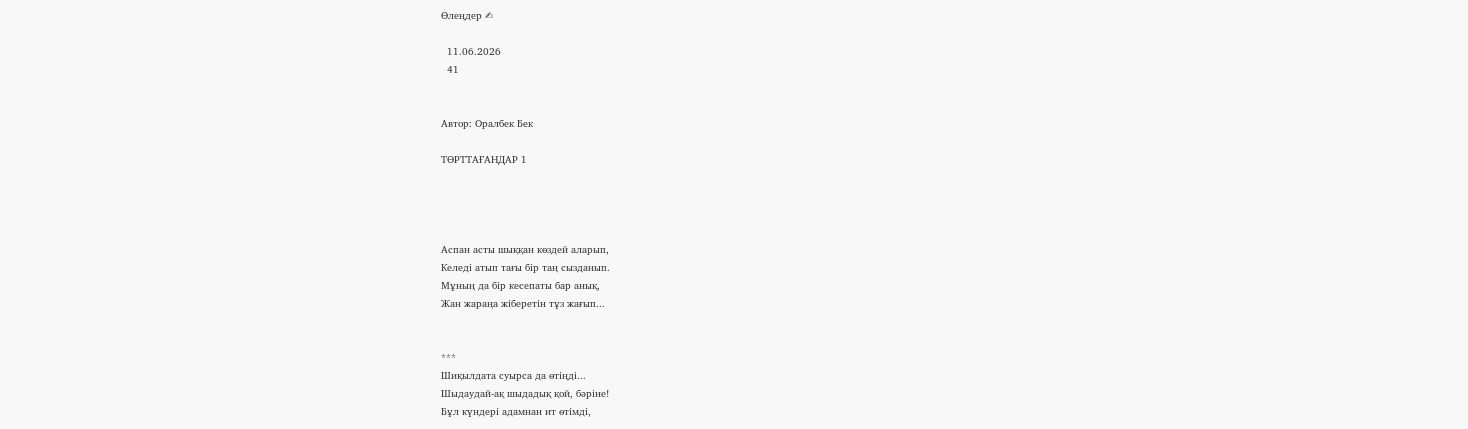Өлеңдер ✍

  11.06.2026
  41


Автор: Оралбек Бек

ТӨРТТАҒАНДАР 1




Аспан асты шыққан көздей аларып,
Келеді атып тағы бір таң сызданып.
Мұның да бір кесепаты бар анық,
Жан жараңа жіберетін тұз жағып...


***
Шиқылдата суырса да өтіңді...
Шыдаудай-ақ шыдадық қой, бәріне!
Бұл күндері адамнан ит өтімді,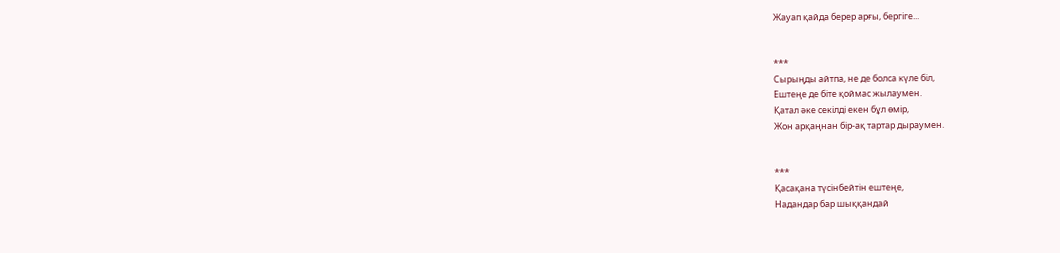Жауап қайда берер арғы, бергіге...


***
Сырыңды айтпа, не де болса күле біл,
Ештеңе де біте қоймас жылаумен.
Қатал әке секілді екен бұл өмір,
Жон арқаңнан бір-ақ тартар дыраумен.


***
Қасақана түсінбейтін ештеңе,
Надандар бар шыққандай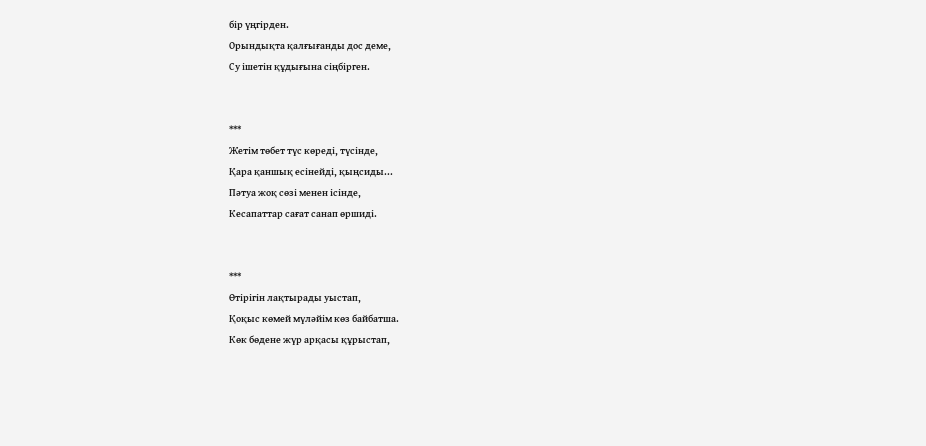бір үңгірден.
Орындықта қалғығанды дос деме,
Су ішетін құдығына сіңбірген.


***
Жетім төбет түс көреді, түсінде,
Қара қаншық есінейді, қыңсиды...
Пәтуа жоқ сөзі менен ісінде,
Кесапаттар сағат санап өршиді.


***
Өтірігін лақтырады уыстап,
Қоқыс көмей мүләйім көз байбатша.
Көк бөдене жүр арқасы құрыстап,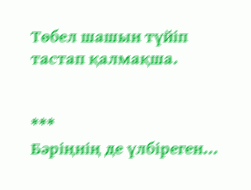Төбел шашын түйіп тастап қалмақша.


***
Бәріңнің де үлбіреген...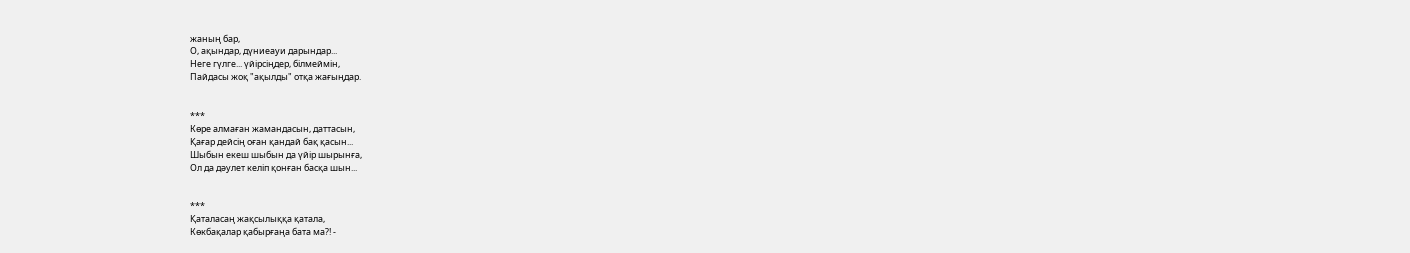жаның бар,
О, ақындар, дүниеауи дарындар...
Неге гүлге... үйірсіңдер, білмеймін,
Пайдасы жоқ "ақылды" отқа жағыңдар.


***
Көре алмаған жамандасын, даттасын,
Қағар дейсің оған қандай бақ қасын...
Шыбын екеш шыбын да үйір шырынға,
Ол да дәулет келіп қонған басқа шын...


***
Қаталасаң жақсылыққа қатала,
Көкбақалар қабырғаңа бата ма?! -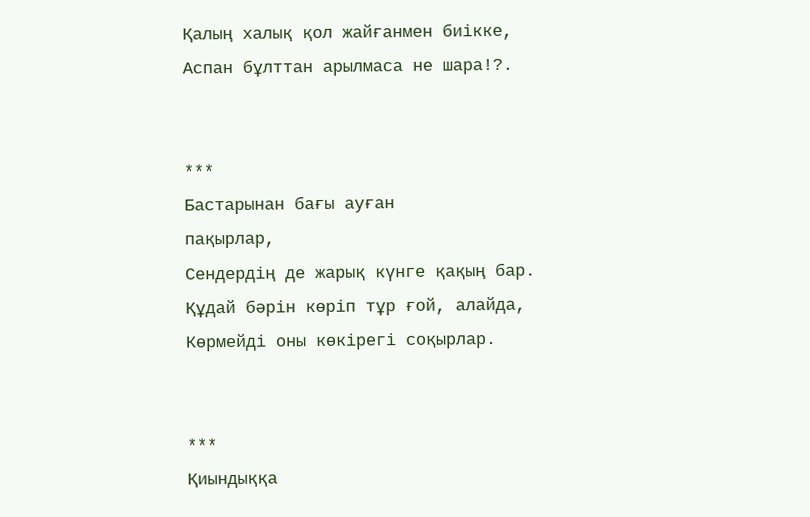Қалың халық қол жайғанмен биікке,
Аспан бұлттан арылмаса не шара!?.


***
Бастарынан бағы ауған
пақырлар,
Сендердің де жарық күнге қақың бар.
Құдай бәрін көріп тұр ғой, алайда,
Көрмейді оны көкірегі соқырлар.


***
Қиындыққа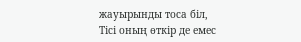жауырынды тоса біл,
Тісі оның өткір де емес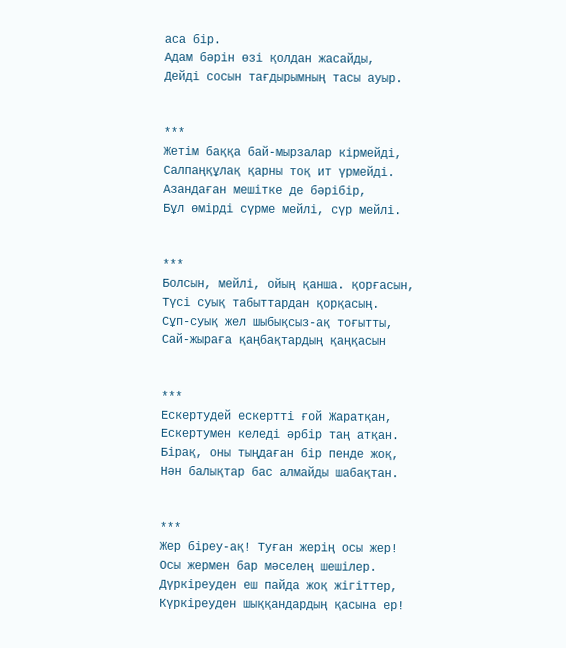аса бір.
Адам бәрін өзі қолдан жасайды,
Дейді сосын тағдырымның тасы ауыр.


***
Жетім баққа бай-мырзалар кірмейді,
Салпаңқұлақ қарны тоқ ит үрмейді.
Азандаған мешітке де бәрібір,
Бұл өмірді сүрме мейлі, сүр мейлі.


***
Болсын, мейлі, ойың қанша. қорғасын,
Түсі суық табыттардан қорқасың.
Сұп-суық жел шыбықсыз-ақ тоғытты,
Сай-жыраға қаңбақтардың қаңқасын


***
Ескертудей ескертті ғой Жаратқан,
Ескертумен келеді әрбір таң атқан.
Бірақ, оны тыңдаған бір пенде жоқ,
Нән балықтар бас алмайды шабақтан.


***
Жер біреу-ақ! Туған жерің осы жер!
Осы жермен бар мәселең шешілер.
Дүркіреуден еш пайда жоқ жігіттер,
Күркіреуден шыққандардың қасына ер!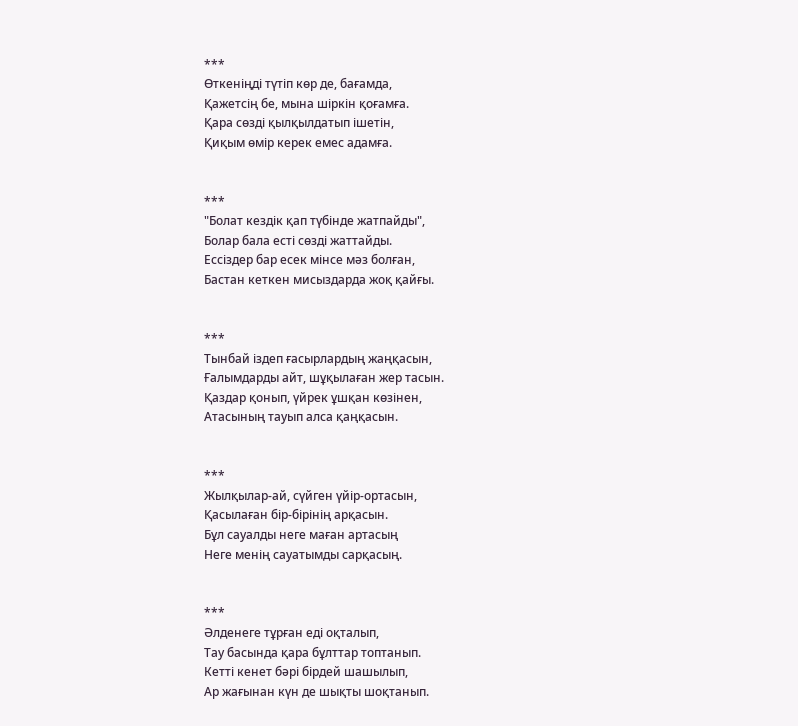***
Өткеніңді түтіп көр де, бағамда,
Қажетсің бе, мына шіркін қоғамға.
Қара сөзді қылқылдатып ішетін,
Қиқым өмір керек емес адамға.


***
"Болат кездік қап түбінде жатпайды",
Болар бала есті сөзді жаттайды.
Ессіздер бар есек мінсе мәз болған,
Бастан кеткен мисыздарда жоқ қайғы.


***
Тынбай іздеп ғасырлардың жаңқасын,
Ғалымдарды айт, шұқылаған жер тасын.
Қаздар қонып, үйрек ұшқан көзінен,
Атасының тауып алса қаңқасын.


***
Жылқылар-ай, сүйген үйір-ортасын,
Қасылаған бір-бірінің арқасын.
Бұл сауалды неге маған артасың
Неге менің сауатымды сарқасың.


***
Әлденеге тұрған еді оқталып,
Тау басында қара бұлттар топтанып.
Кетті кенет бәрі бірдей шашылып,
Ар жағынан күн де шықты шоқтанып.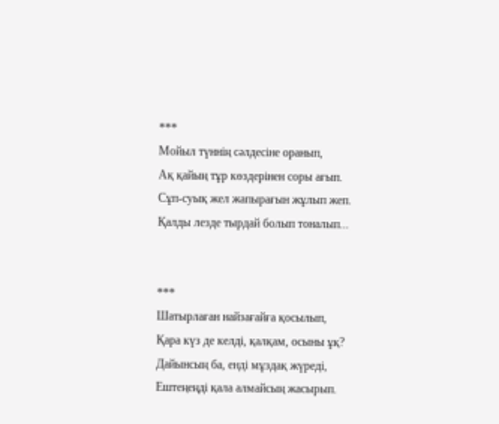***
Мойыл түннің сәлдесіне оранып,
Ақ қайың тұр көздерінен соры ағып.
Сұп-суық жел жапырағын жұлып жеп.
Қалды лезде тырдай болып тоналып...


***
Шатырлаған найзағайға қосылып,
Қара күз де келді, қалқам, осыны ұқ?
Дайынсың ба, енді мұздақ жүреді,
Ештеңеңді қала алмайсың жасырып.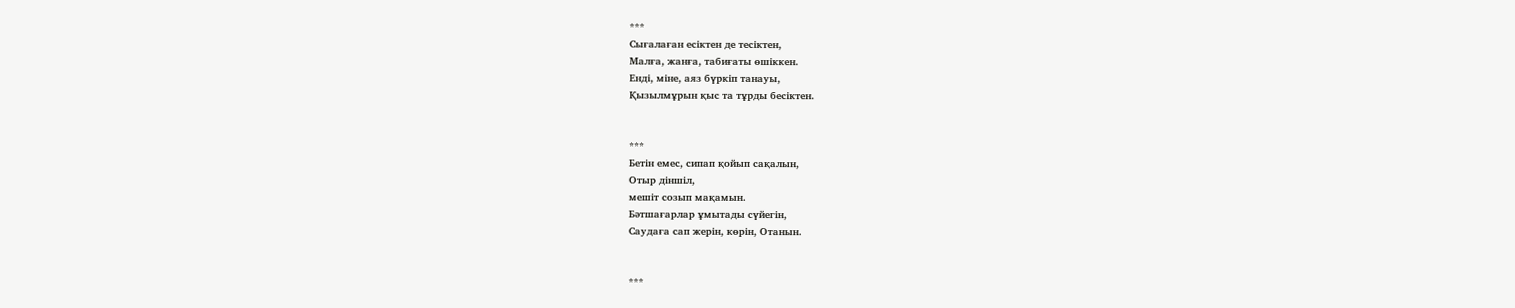***
Сығалаған есіктен де тесіктен,
Малға, жанға, табиғаты өшіккен.
Енді, міне, аяз бүркіп танауы,
Қызылмұрын қыс та тұрды бесіктен.


***
Бетін емес, сипап қойып сақалын,
Отыр діншіл,
мешіт созып мақамын.
Бәтшағарлар ұмытады сүйегін,
Саудаға сап жерін, көрін, Отанын.


***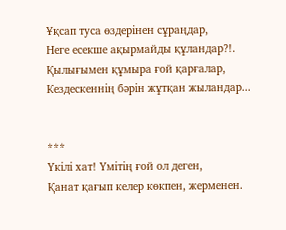Ұқсап туса өздерінен сұраңдар,
Неге есекше ақырмайды құландар?!.
Қылығымен құмыра ғой қарғалар,
Кездескеннің бәрін жұтқан жыландар...


***
Үкілі хат! Үмітің ғой ол деген,
Қанат қағып келер көкпен, жерменен.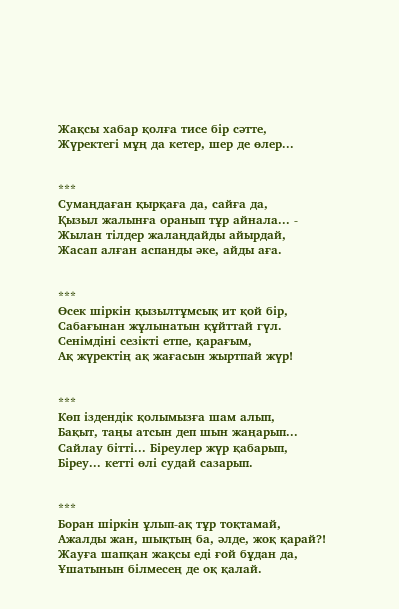Жақсы хабар қолға тисе бір сәтте,
Жүректегі мұң да кетер, шер де өлер...


***
Сумаңдаған қырқаға да, сайға да,
Қызыл жалынға оранып тұр айнала... -
Жылан тілдер жалаңдайды айырдай,
Жасап алған аспанды әке, айды аға.


***
Өсек шіркін қызылтұмсық ит қой бір,
Сабағынан жұлынатын құйттай гүл.
Сенімдіні сезікті етпе, қарағым,
Ақ жүректің ақ жағасын жыртпай жүр!


***
Көп іздендік қолымызға шам алып,
Бақыт, таңы атсын деп шын жаңарып...
Сайлау бітті... Біреулер жүр қабарып,
Біреу... кетті өлі судай сазарып.


***
Боран шіркін ұлып-ақ тұр тоқтамай,
Ажалды жан, шықтың ба, әлде, жоқ қарай?!
Жауға шапқан жақсы еді ғой бұдан да,
Ұшатынын білмесең де оқ қалай.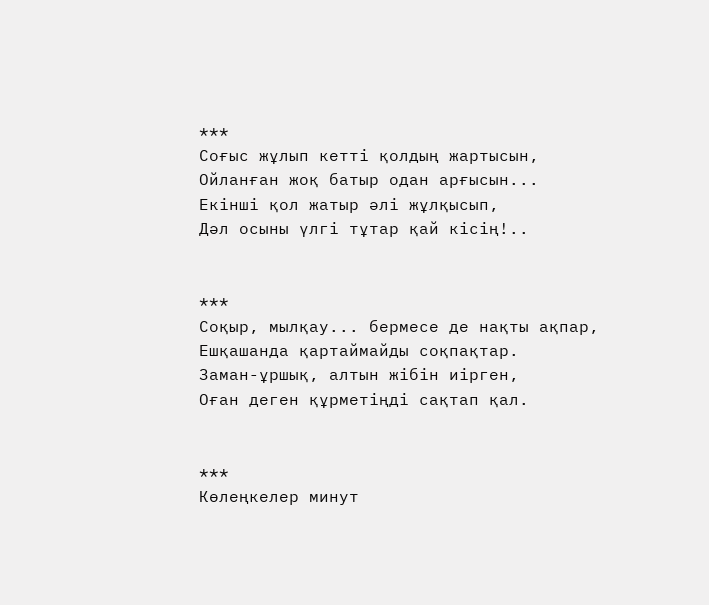***
Соғыс жұлып кетті қолдың жартысын,
Ойланған жоқ батыр одан арғысын...
Екінші қол жатыр әлі жұлқысып,
Дәл осыны үлгі тұтар қай кісің!..


***
Соқыр, мылқау... бермесе де нақты ақпар,
Ешқашанда қартаймайды соқпақтар.
Заман-ұршық, алтын жібін иірген,
Оған деген құрметіңді сақтап қал.


***
Көлеңкелер минут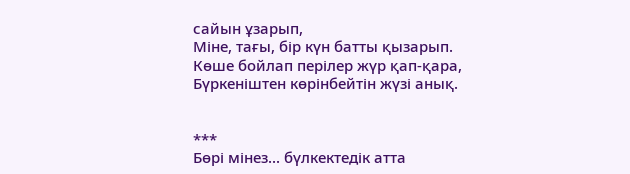сайын ұзарып,
Міне, тағы, бір күн батты қызарып.
Көше бойлап перілер жүр қап-қара,
Бүркеніштен көрінбейтін жүзі анық.


***
Бөрі мінез... бүлкектедік атта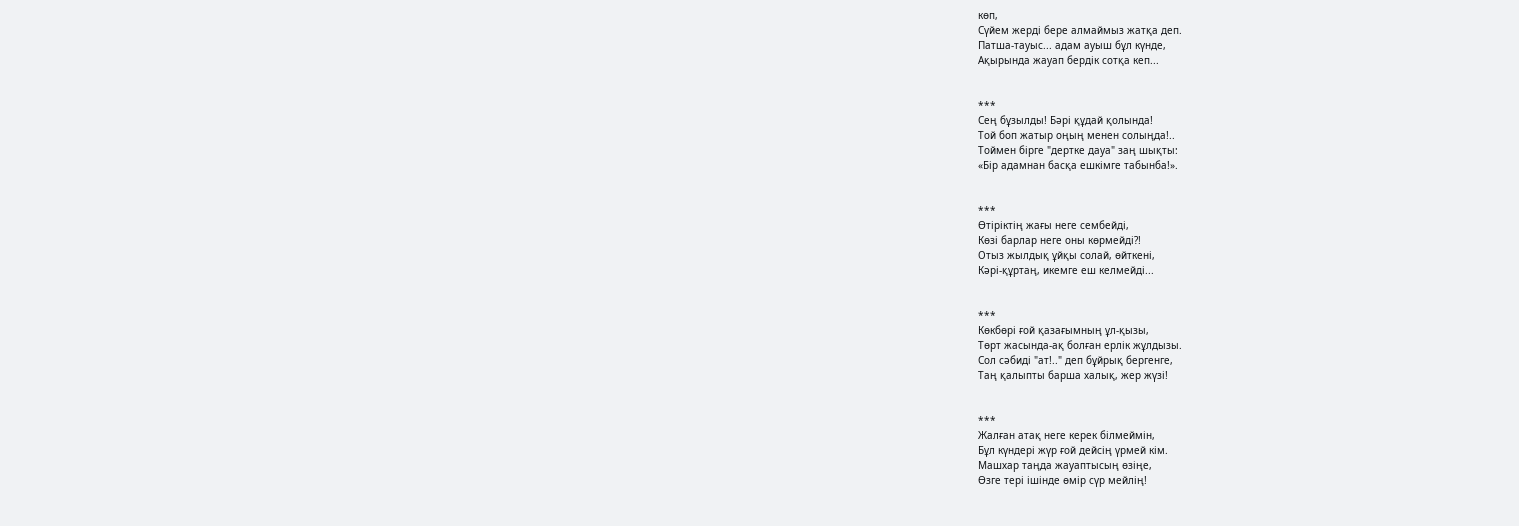көп,
Сүйем жерді бере алмаймыз жатқа деп.
Патша-тауыс... адам ауыш бұл күнде,
Ақырында жауап бердік сотқа кеп...


***
Сең бұзылды! Бәрі құдай қолында!
Той боп жатыр оңың менен солыңда!..
Тоймен бірге "дертке дауа" заң шықты:
«Бір адамнан басқа ешкімге табынба!».


***
Өтіріктің жағы неге сембейді,
Көзі барлар неге оны көрмейді?!
Отыз жылдық ұйқы солай, өйткені,
Кәрі-құртаң, икемге еш келмейді...


***
Көкбөрі ғой қазағымның ұл-қызы,
Төрт жасында-ақ болған ерлік жұлдызы.
Сол сәбиді "ат!.." деп бұйрық бергенге,
Таң қалыпты барша халық, жер жүзі!


***
Жалған атақ неге керек білмеймін,
Бұл күндері жүр ғой дейсің үрмей кім.
Машхар таңда жауаптысың өзіңе,
Өзге тері ішінде өмір сүр мейлің!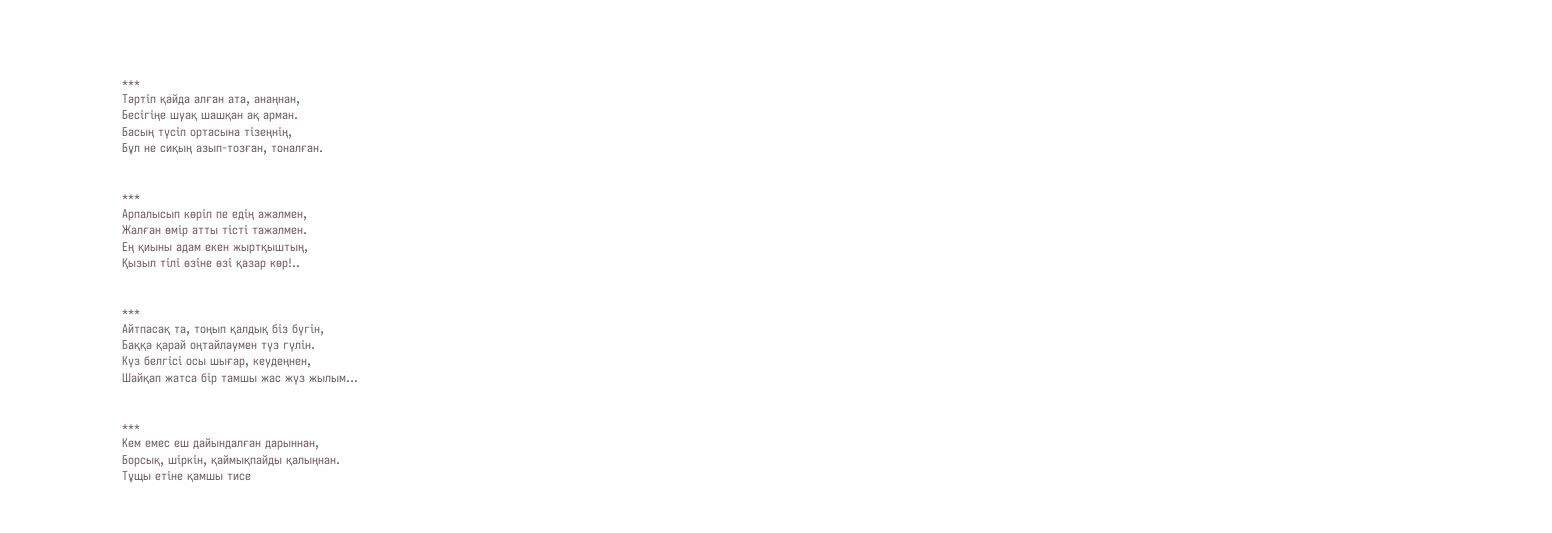***
Тәртіп қайда алған ата, анаңнан,
Бесігіңе шуақ шашқан ақ арман.
Басың түсіп ортасына тізеңнің,
Бұл не сиқың азып-тозған, тоналған.


***
Арпалысып көріп пе едің ажалмен,
Жалған өмір атты тісті тажалмен.
Ең қиыны адам екен жыртқыштың,
Қызыл тілі өзіне өзі қазар көр!..


***
Айтпасақ та, тоңып қалдық біз бүгін,
Баққа қарай оңтайлаумен түз гүлін.
Күз белгісі осы шығар, кеудеңнен,
Шайқап жатса бір тамшы жас жүз жылым...


***
Кем емес еш дайындалған дарыннан,
Борсық, шіркін, қаймықпайды қалыңнан.
Тұщы етіне қамшы тисе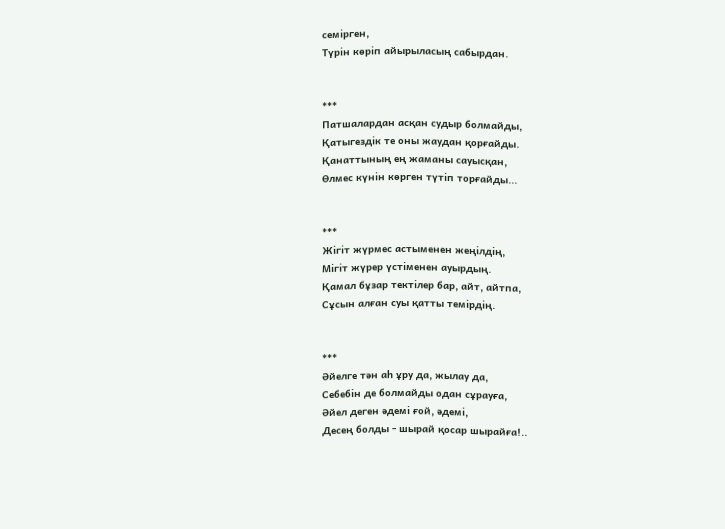семірген,
Түрін көріп айырыласың сабырдан.


***
Патшалардан асқан судыр болмайды,
Қатыгездік те оны жаудан қорғайды.
Қанаттының ең жаманы сауысқан,
Өлмес күнін көрген түтіп торғайды...


***
Жігіт жүрмес астыменен жеңілдің,
Мігіт жүрер үстіменен ауырдың.
Қамал бұзар тектілер бар, айт, айтпа,
Сұсын алған суы қатты темірдің.


***
Әйелге тән аһ ұру да, жылау да,
Себебін де болмайды одан сұрауға,
Әйел деген әдемі ғой, әдемі,
Десең болды - шырай қосар шырайға!..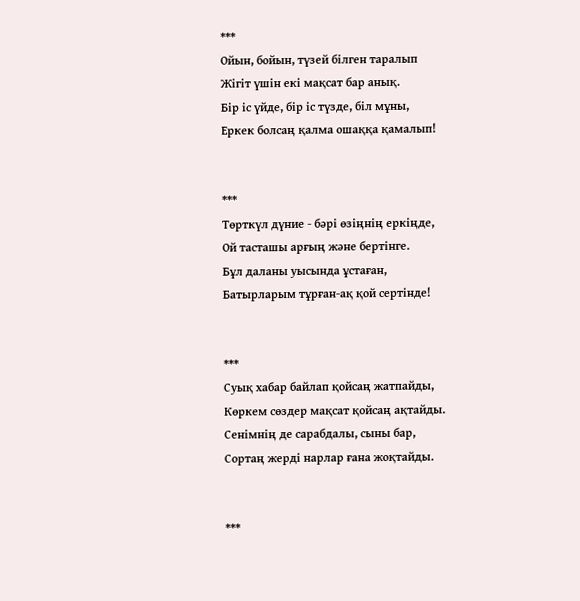***
Ойын, бойын, түзей білген таралып
Жігіт үшін екі мақсат бар анық.
Бір іс үйде, бір іс түзде, біл мұны,
Еркек болсаң қалма ошаққа қамалып!


***
Төрткүл дүние - бәрі өзіңнің еркіңде,
Ой тасташы арғың және бертінге.
Бұл даланы уысында ұстаған,
Батырларым тұрған-ақ қой сертінде!


***
Суық хабар байлап қойсаң жатпайды,
Көркем сөздер мақсат қойсаң ақтайды.
Сенімнің де сарабдалы, сыны бар,
Сортаң жерді нарлар ғана жоқтайды.


***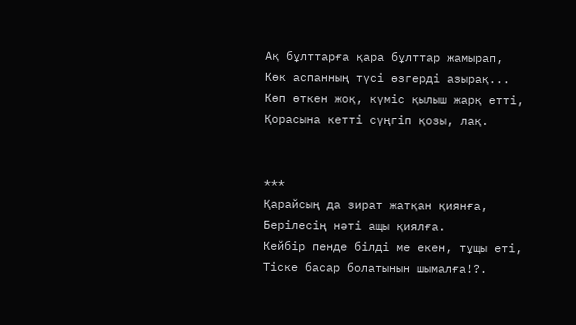Ақ бұлттарға қара бұлттар жамырап,
Көк аспанның түсі өзгерді азырақ...
Көп өткен жоқ, күміс қылыш жарқ етті,
Қорасына кетті сүңгіп қозы, лақ.


***
Қарайсың да зират жатқан қиянға,
Берілесің нәті ащы қиялға.
Кейбір пенде білді ме екен, тұщы еті,
Тіске басар болатынын шымалға!?.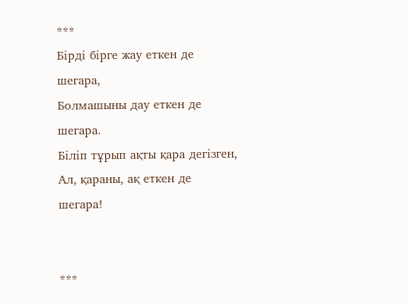***
Бірді бірге жау еткен де шегара,
Болмашыны дау еткен де шегара.
Біліп тұрып ақты қара дегізген,
Ал, қараны, ақ еткен де шегара!


***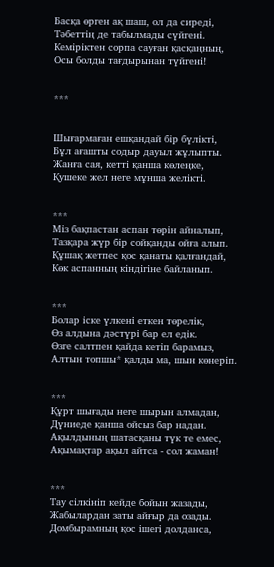Басқа өрген ақ шаш, ол да сиреді,
Тәбеттің де табылмады сүйгені.
Кеміріктен сорпа сауған қасқаңның,
Осы болды тағдырынан түйгені!


***


Шығармаған ешқандай бір бүлікті,
Бұл ағашты содыр дауыл жұлыпты.
Жанға сая, кетті қанша көлеңке,
Қушеке жел неге мұнша желікті.


***
Міз бақпастан аспан төрін айналып,
Тазқара жүр бір сойқанды ойға алып.
Құшақ жетпес қос қанаты қалғандай,
Көк аспанның кіндігіне байланып.


***
Болар іске үлкені еткен төрелік,
Өз алдына дәстүрі бар ел едік.
Өзге салтпен қайда кетіп барамыз,
Алтын топшы* қалды ма, шын көнеріп.


***
Құрт шығады неге шырын алмадан,
Дүниеде қанша ойсыз бар надан.
Ақылдының шатасқаны түк те емес,
Ақымақтар ақыл айтса - сол жаман!


***
Тау сілкініп кейде бойын жазады,
Жабылардан заты айғыр да озады.
Домбырамның қос ішегі долданса,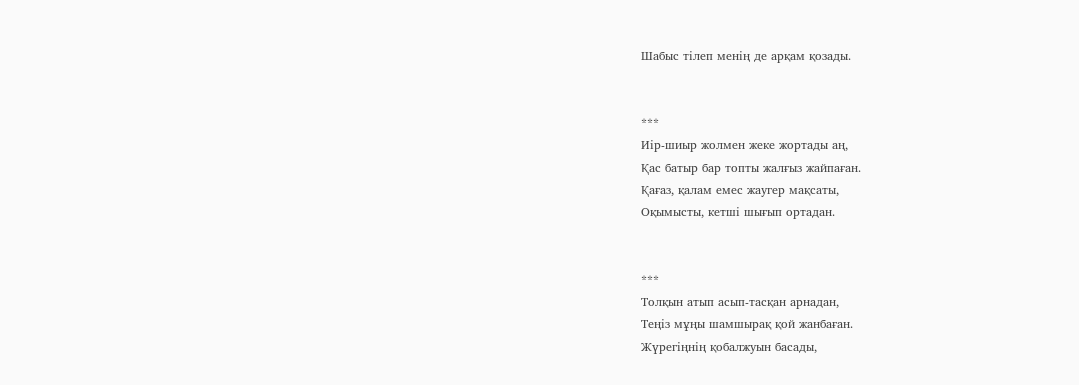Шабыс тілеп менің де арқам қозады.


***
Иір-шиыр жолмен жеке жортады аң,
Қас батыр бар топты жалғыз жайпаған.
Қағаз, қалам емес жаугер мақсаты,
Оқымысты, кетші шығып ортадан.


***
Толқын атып асып-тасқан арнадан,
Теңіз мұңы шамшырақ қой жанбаған.
Жүрегіңнің қобалжуын басады,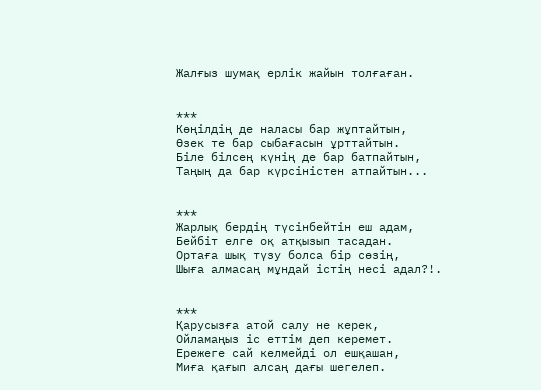Жалғыз шумақ ерлік жайын толғаған.


***
Көңілдің де наласы бар жұптайтын,
Өзек те бар сыбағасын ұрттайтын.
Біле білсең күнің де бар батпайтын,
Таңың да бар күрсіністен атпайтын...


***
Жарлық бердің түсінбейтін еш адам,
Бейбіт елге оқ атқызып тасадан.
Ортаға шық түзу болса бір сөзің,
Шыға алмасаң мұндай істің несі адал?!.


***
Қарусызға атой салу не керек,
Ойламаңыз іс еттім деп керемет.
Ережеге сай келмейді ол ешқашан,
Миға қағып алсаң дағы шегелеп.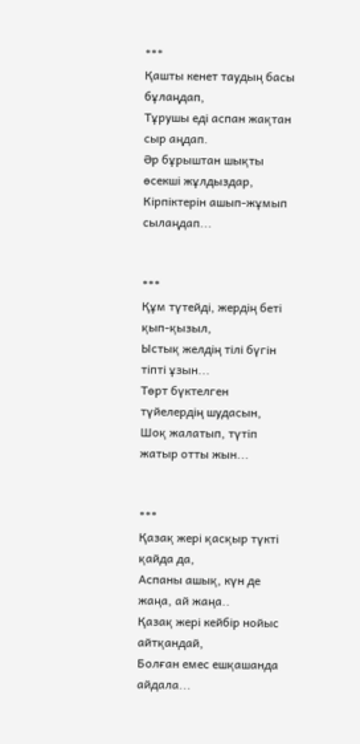***
Қашты кенет таудың басы бұлаңдап,
Тұрушы еді аспан жақтан сыр аңдап.
Әр бұрыштан шықты өсекші жұлдыздар,
Кірпіктерін ашып-жұмып сылаңдап...


***
Құм түтейді, жердің беті қып-қызыл,
Ыстық желдің тілі бүгін тіпті ұзын...
Төрт бүктелген түйелердің шудасын,
Шоқ жалатып, түтіп жатыр отты жын...


***
Қазақ жері қасқыр түкті қайда да,
Аспаны ашық, күн де жаңа, ай жаңа..
Қазақ жері кейбір нойыс айтқандай,
Болған емес ешқашанда айдала...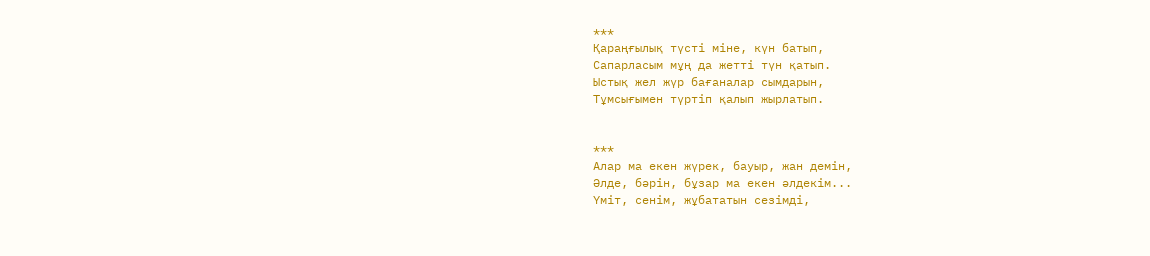***
Қараңғылық түсті міне, күн батып,
Сапарласым мұң да жетті түн қатып.
Ыстық жел жүр бағаналар сымдарын,
Тұмсығымен түртіп қалып жырлатып.


***
Алар ма екен жүрек, бауыр, жан демін,
Әлде, бәрін, бұзар ма екен әлдекім...
Үміт, сенім, жұбататын сезімді,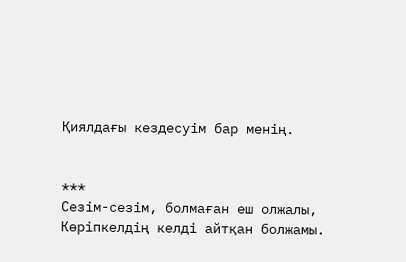Қиялдағы кездесуім бар менің.


***
Сезім-сезім, болмаған еш олжалы,
Көріпкелдің келді айтқан болжамы.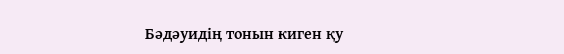Бәдәуидің тонын киген қу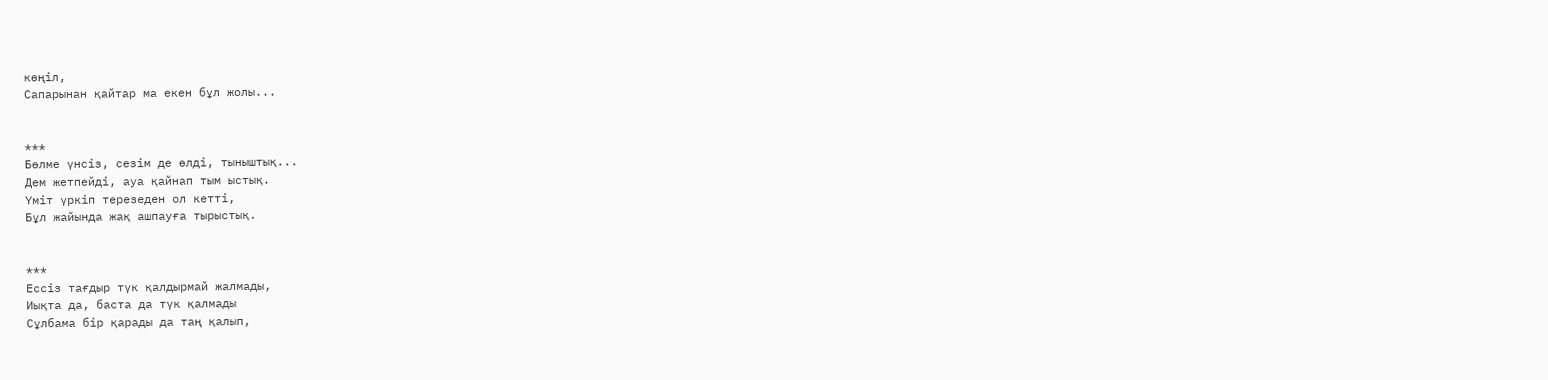көңіл,
Сапарынан қайтар ма екен бұл жолы...


***
Бөлме үнсіз, сезім де өлді, тыныштық...
Дем жетпейді, ауа қайнап тым ыстық.
Үміт үркіп терезеден ол кетті,
Бұл жайында жақ ашпауға тырыстық.


***
Ессіз тағдыр түк қалдырмай жалмады,
Иықта да, баста да түк қалмады
Сұлбама бір қарады да таң қалып,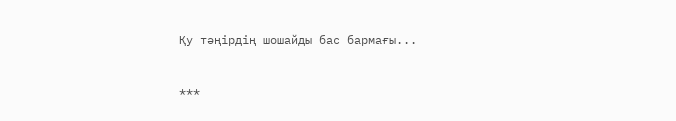Қу тәңірдің шошайды бас бармағы...


***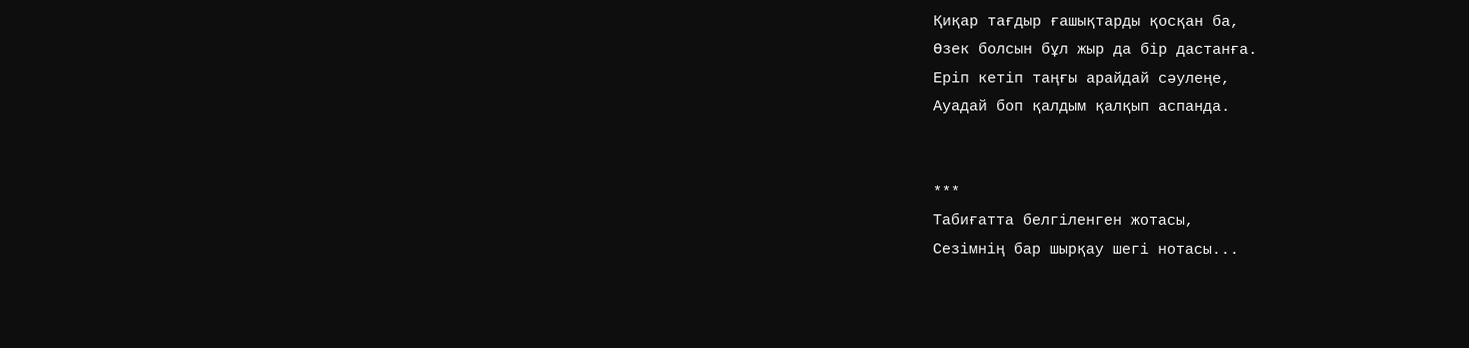Қиқар тағдыр ғашықтарды қосқан ба,
Өзек болсын бұл жыр да бір дастанға.
Еріп кетіп таңғы арайдай сәулеңе,
Ауадай боп қалдым қалқып аспанда.


***
Табиғатта белгіленген жотасы,
Сезімнің бар шырқау шегі нотасы...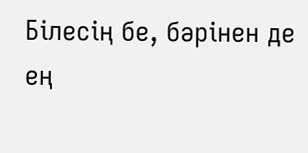Білесің бе, бәрінен де ең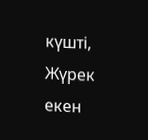күшті,
Жүрек екен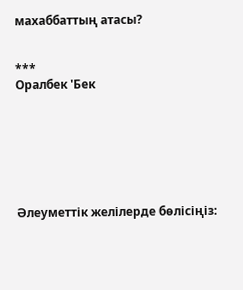махаббаттың атасы?


***
Оралбек 'Бек







Әлеуметтік желілерде бөлісіңіз: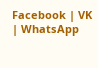Facebook | VK | WhatsApp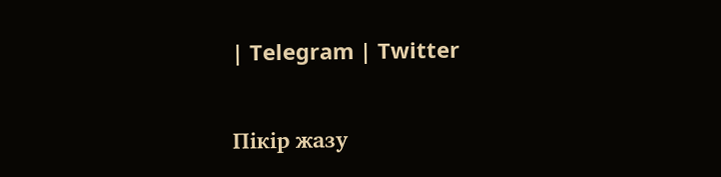| Telegram | Twitter

Пікір жазу